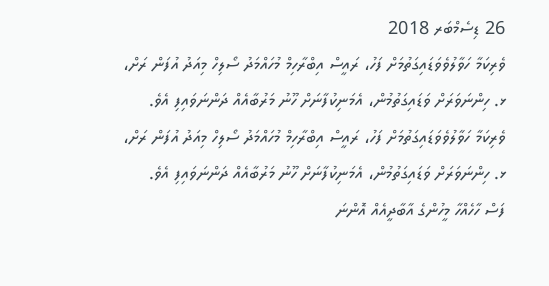26 ޑިސެމްބަރ 2018
ވެރިކަމާ ހަވާލުވެވަޑައިގަތުމަށް ފަހު، ރައީސް އިބްރާހިމް މުހައްމަދު ސޯލިހް މިއަދު އުފަން ރަށް، ޅ. ހިންނަވަރަށް ވަޑައިގަތުމުން، އެމަނިކުފާނަށް ހޫނު މަރުބާއެއް ދަންނަވައިފި އެވެ.
ވެރިކަމާ ހަވާލުވެވަޑައިގަތުމަށް ފަހު، ރައީސް އިބްރާހިމް މުހައްމަދު ސޯލިހް މިއަދު އުފަން ރަށް، ޅ. ހިންނަވަރަށް ވަޑައިގަތުމުން، އެމަނިކުފާނަށް ހޫނު މަރުބާއެއް ދަންނަވައިފި އެވެ.
ފަސް ހާހެއްހާ މީހުންގެ އާބާދީއެއް އޮންނަ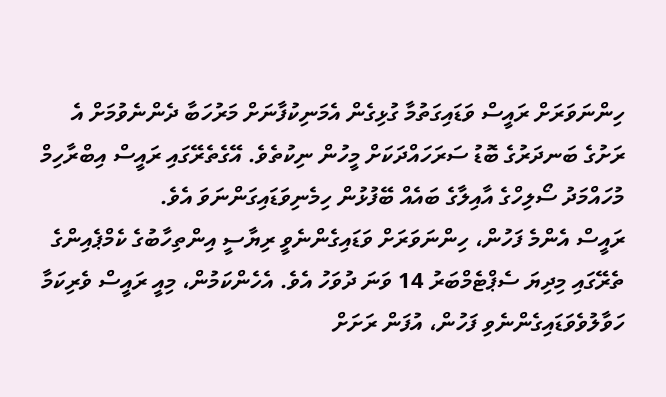ހިންނަވަރަށް ރައީސް ވަޑައިގަތުމާ ގުޅިގެން އެމަނިކުފާނަށް މަރުހަބާ ދެންނެވުމަށް އެ ރަށުގެ ބަނދަރުގެ ބޮޑު ސަރަހައްދަކަށް މީހުން ނިކުތެވެ. އޭގެތެރޭގައި ރައީސް އިބްރާހިމް މުހައްމަދު ސޯލިހްގެ އާއިލާގެ ބައެއް ބޭފުޅުން ހިމެނިވަޑައިގަންނަވަ އެވެ.
ރައީސް އެންމެ ފަހުން، ހިންނަވަރަށް ވަޑައިގެންނެވީ ރިޔާސީ އިންތިހާބުގެ ކެމްޕެއިންގެ ތެރޭގައި މިދިޔަ ސެޕްޓެމްބަރު 14 ވަނަ ދުވަހު އެވެ. އެހެންކަމުން، މިއީ ރައީސް ވެރިކަމާ ހަވާލުވެވަޑައިގެންނެވި ފަހުން، އުފަން ރަށަށް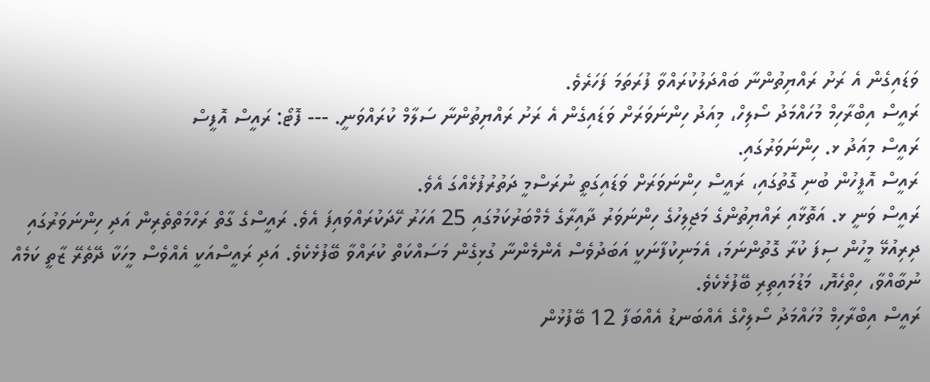ވަޑައިގެން އެ ރަށު ރައްޔިތުންނާ ބައްދަލުކުރައްވާ ފުރަތަމަ ފަހަރެވެ.
ރައީސް އިބްރާހިމް މުހައްމަދު ސޯލިހް، މިއަދު ހިންނަވަރަށް ވަޑައިގެން އެ ރަށު ރައްޔިތުންނާ ސަލާމް ކުރައްވަނީ. --- ފޮޓޯ: ރައީސް އޮފީސް
ރައީސް މިއަދު ޅ. ހިންނަވަރުގައި.
ރައީސް އޮފީހުން ބުނި ގޮތުގައި، ރައީސް ހިންނަވަރަށް ވަޑައިގަތީ ނުރަސްމީ ދަތުރުފުޅެއްގަ އެވެ.
ރައީސް ވަނީ ޅ. އަތޮޅާއި ރައްޔިތުންގެ މަޖިލިހުގެ ހިންނަވަރު ދާއިރާގެ މެމްބަރުކަމުގައި 25 އަހަރު ހޭދަކުރައްވައިފަ އެވެ. ރައީސްގެ ގާތް ރަހްމަތްތެރިން އަދި ހިންނަވަރުގައި ދިރިއުޅޭ މީހުން ސިފަ ކުރާ ގޮތުންނަމަ، އެމަނިކުފާނަކީ އަބަދުވެސް އެންމެންނާ ގުޅިގެން މަސައްކަތް ކުރައްވާ ބޭފުޅެކެވެ. އަދި ރައީސްއަކީ އެއްވެސް މީހަކާ ދޭތެރޭ ޒާތީ ކަމެއް ނުބާއްވާ، ހިތްހެޔޮ، މަޑުމައިތިރި ބޭފުޅެކެވެ.
ރައީސް އިބްރާހިމް މުހައްމަދު ސޯލިހްގެ އެއްބަނޑު އެއްބަފާ 12 ބޭފުޅުން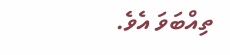ތިއްބަވަ އެވެ.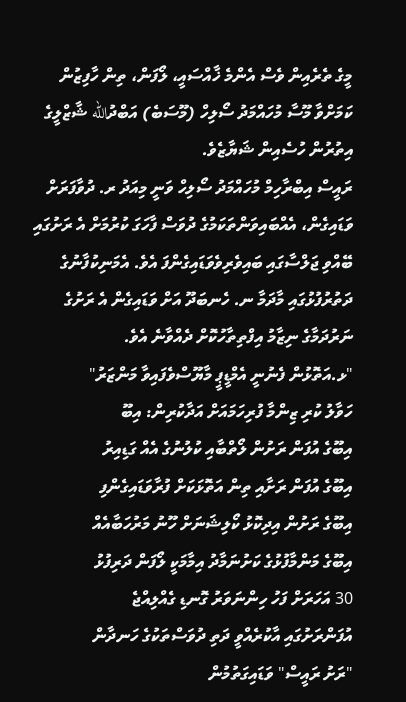މީގެ ތެރެއިން ވެސް އެންމެ ޚާއްސައީ، ލޯފަން، ތިން ހާފިޒުން ކަމަށްވާ މޫސާ މުހައްމަދު ސޯލިހް (މޫސަބެ) އަބްދުالله ޝާޒްލީގެ އިތުރުން ހުސެއިން ޝަޔާޒެވެ.
ރައީސް އިބްރާހިމް މުހައްމަދު ސޯލިހް ވަނީ މިއަދު ރ. ދުވާފަރަށް ވަޑައިގެން، އެއްބައިވަންތަކަމުގެ ދުވަސް ފާހަގަ ކުރުމަށް އެ ރަށުގައި ބޭއްވި ޖަލްސާގައި ބައިވެރިވެވަޑައިގެންފަ އެވެ. އެމަނިކުފާނުގެ ދަތުރުފުޅުގައި މާދަމާ ނ. ހެނބަދޫ އަށް ވަޑައިގެން އެ ރަށުގެ ނަރުދަމާގެ ނިޒާމު އިފްތިތާހުކޮށް ދެއްވާނެ އެވެ.
"ޅ.އަތޮޅުން ފެނުނީ އެމްޑީޕީ މާޔޫސްވެފައިވާ މަންޒަރު"
ހަވާލު ކުރި ޒިންމާ ފުރިހަމައަށް އަދާކުރިން: އިބޫ
އިބޫގެ އުފަން ރަށުން ލޯތްބާއި ކުލުނުގެ އެއް ގަޑިއިރު
އިބޫގެ އުފަން ރަށާއި ތިން އަތޮޅަކަށް ފުރާވަޑައިގެންފި
އިބޫގެ ރަށުން އިދިކޮޅު ކޯލިޝަނަށް ހޫނު މަރުހަބާއެއް
އިބޫގެ މަންމާފުޅުގެ ކަށުނަމާދު އިމާމަކީ ލޯފަން ދަރިފުޅު
30 އަހަރަށް ފަހު ހިންނަވަރު ގޮނޑި ގެއްލިއްޖެ
އުފަންރަށުގައި އާކުރެއްވީ ދަތި ދުވަސްތަކުގެ ހަނދާން
"ރަށު ރައީސް" ވަޑައިގަތުމުން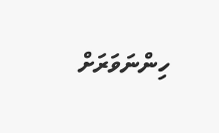ހިންނަވަރަށް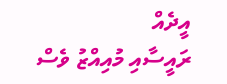އީދެއް
ރައީސާއި މުއިއްޒު ވެސް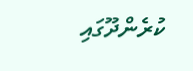ކުރެންދޫގައި